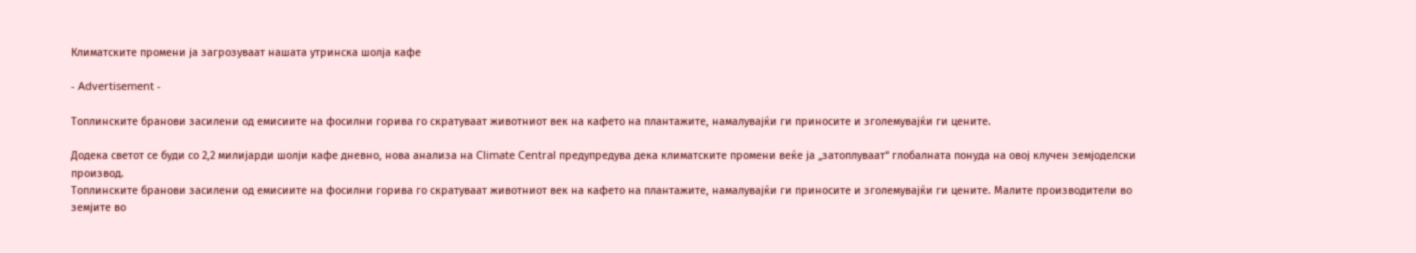Климатските промени ја загрозуваат нашата утринска шолја кафе

- Advertisement -

Топлинските бранови засилени од емисиите на фосилни горива го скратуваат животниот век на кафето на плантажите, намалувајќи ги приносите и зголемувајќи ги цените.

Додека светот се буди со 2,2 милијарди шолји кафе дневно, нова анализа на Climate Central предупредува дека климатските промени веќе ја „затоплуваат“ глобалната понуда на овој клучен земјоделски производ.
Топлинските бранови засилени од емисиите на фосилни горива го скратуваат животниот век на кафето на плантажите, намалувајќи ги приносите и зголемувајќи ги цените. Малите производители во земјите во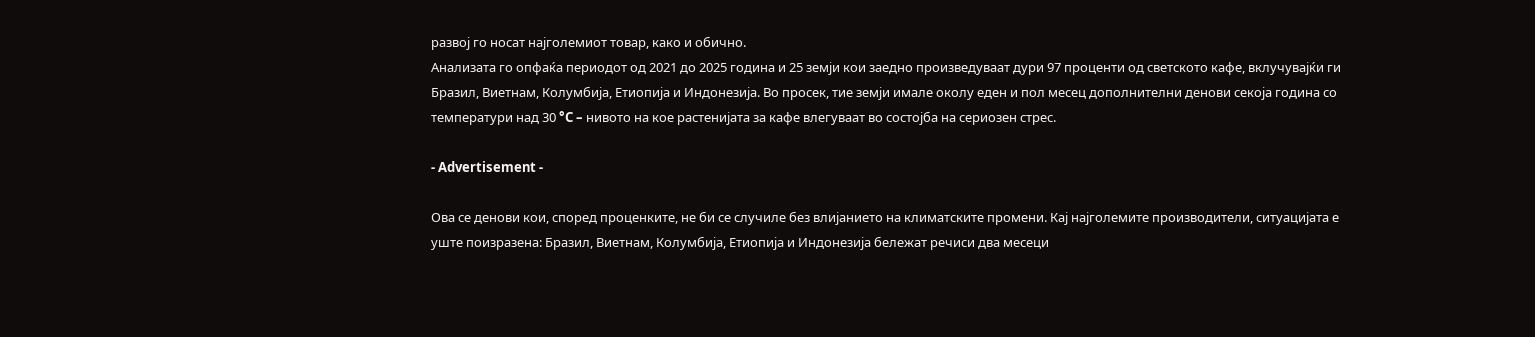развој го носат најголемиот товар, како и обично.
Анализата го опфаќа периодот од 2021 до 2025 година и 25 земји кои заедно произведуваат дури 97 проценти од светското кафе, вклучувајќи ги Бразил, Виетнам, Колумбија, Етиопија и Индонезија. Во просек, тие земји имале околу еден и пол месец дополнителни денови секоја година со температури над 30 °C – нивото на кое растенијата за кафе влегуваат во состојба на сериозен стрес.

- Advertisement -

Ова се денови кои, според проценките, не би се случиле без влијанието на климатските промени. Кај најголемите производители, ситуацијата е уште поизразена: Бразил, Виетнам, Колумбија, Етиопија и Индонезија бележат речиси два месеци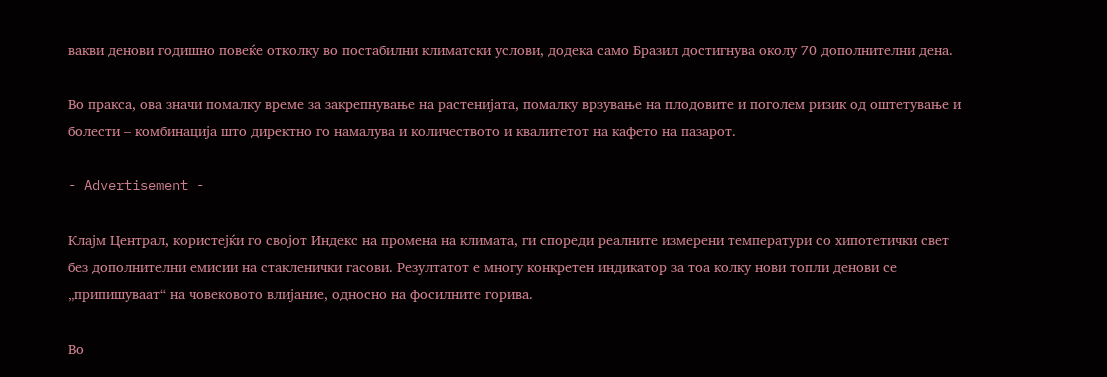вакви денови годишно повеќе отколку во постабилни климатски услови, додека само Бразил достигнува околу 70 дополнителни дена.

Во пракса, ова значи помалку време за закрепнување на растенијата, помалку врзување на плодовите и поголем ризик од оштетување и болести – комбинација што директно го намалува и количеството и квалитетот на кафето на пазарот.

- Advertisement -

Клајм Централ, користејќи го својот Индекс на промена на климата, ги спореди реалните измерени температури со хипотетички свет без дополнителни емисии на стакленички гасови. Резултатот е многу конкретен индикатор за тоа колку нови топли денови се „припишуваат“ на човековото влијание, односно на фосилните горива.

Во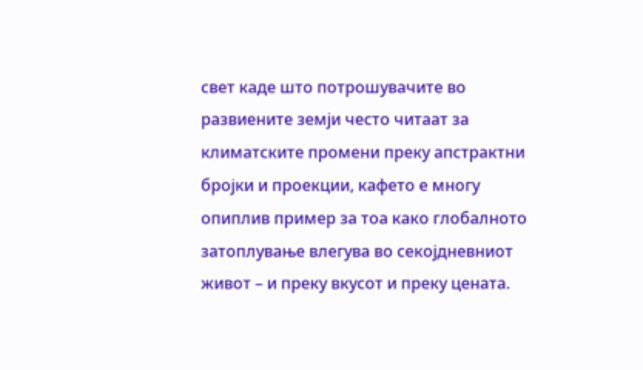свет каде што потрошувачите во развиените земји често читаат за климатските промени преку апстрактни бројки и проекции, кафето е многу опиплив пример за тоа како глобалното затоплување влегува во секојдневниот живот – и преку вкусот и преку цената.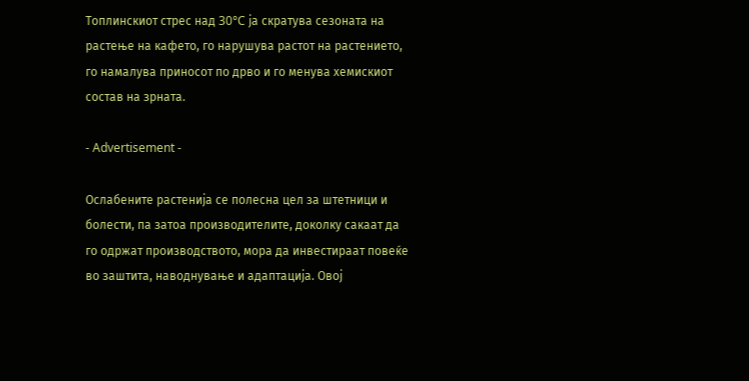Топлинскиот стрес над 30°C ја скратува сезоната на растење на кафето, го нарушува растот на растението, го намалува приносот по дрво и го менува хемискиот состав на зрната.

- Advertisement -

Ослабените растенија се полесна цел за штетници и болести, па затоа производителите, доколку сакаат да го одржат производството, мора да инвестираат повеќе во заштита, наводнување и адаптација. Овој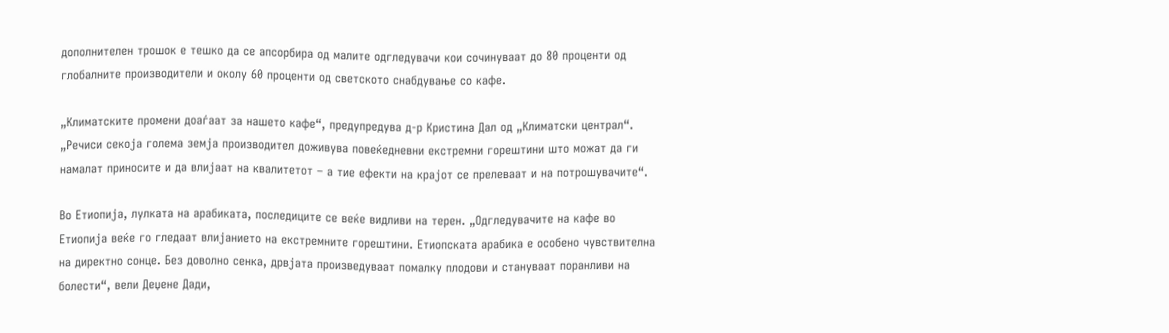дополнителен трошок е тешко да се апсорбира од малите одгледувачи кои сочинуваат до 80 проценти од глобалните производители и околу 60 проценти од светското снабдување со кафе.

„Климатските промени доаѓаат за нашето кафе“, предупредува д-р Кристина Дал од „Климатски централ“. „Речиси секоја голема земја производител доживува повеќедневни екстремни горештини што можат да ги намалат приносите и да влијаат на квалитетот – а тие ефекти на крајот се прелеваат и на потрошувачите“.

Во Етиопија, лулката на арабиката, последиците се веќе видливи на терен. „Одгледувачите на кафе во Етиопија веќе го гледаат влијанието на екстремните горештини. Етиопската арабика е особено чувствителна на директно сонце. Без доволно сенка, дрвјата произведуваат помалку плодови и стануваат поранливи на болести“, вели Деџене Дади,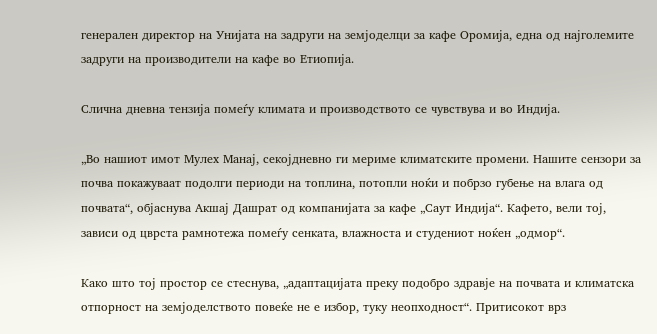генерален директор на Унијата на задруги на земјоделци за кафе Оромија, една од најголемите задруги на производители на кафе во Етиопија.

Слична дневна тензија помеѓу климата и производството се чувствува и во Индија.

„Во нашиот имот Мулех Манај, секојдневно ги мериме климатските промени. Нашите сензори за почва покажуваат подолги периоди на топлина, потопли ноќи и побрзо губење на влага од почвата“, објаснува Акшај Дашрат од компанијата за кафе „Саут Индија“. Кафето, вели тој, зависи од цврста рамнотежа помеѓу сенката, влажноста и студениот ноќен „одмор“.

Како што тој простор се стеснува, „адаптацијата преку подобро здравје на почвата и климатска отпорност на земјоделството повеќе не е избор, туку неопходност“. Притисокот врз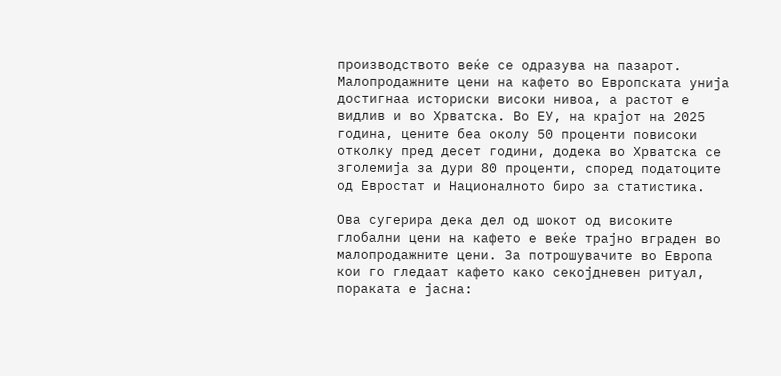производството веќе се одразува на пазарот. Малопродажните цени на кафето во Европската унија достигнаа историски високи нивоа, а растот е видлив и во Хрватска. Во ЕУ, на крајот на 2025 година, цените беа околу 50 проценти повисоки отколку пред десет години, додека во Хрватска се зголемија за дури 80 проценти, според податоците од Евростат и Националното биро за статистика.

Ова сугерира дека дел од шокот од високите глобални цени на кафето е веќе трајно вграден во малопродажните цени. За потрошувачите во Европа кои го гледаат кафето како секојдневен ритуал, пораката е јасна: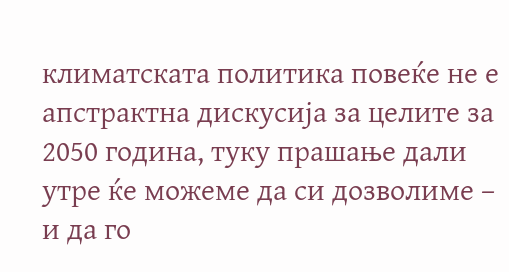климатската политика повеќе не е апстрактна дискусија за целите за 2050 година, туку прашање дали утре ќе можеме да си дозволиме – и да го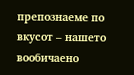препознаеме по вкусот – нашето вообичаено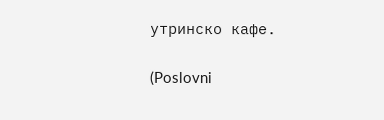утринско кафе.

(Poslovni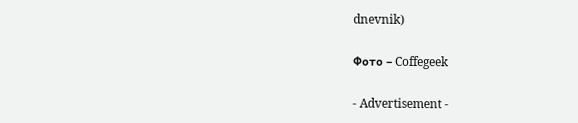dnevnik)

Фото – Coffegeek

- Advertisement -